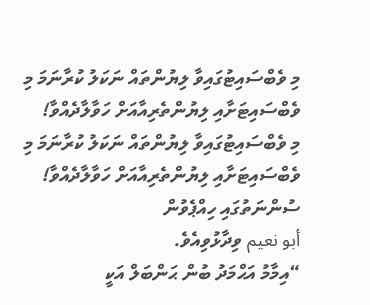މި ވެބްސައިޓުގައިވާ ލިޔުންތައް ނަކަލު ކުރާނަމަ މި ވެބްސައިޓަށާއި ލިޔުންތެރިއާއަށް ހަވާލާދެއްވާ!
މި ވެބްސައިޓުގައިވާ ލިޔުންތައް ނަކަލު ކުރާނަމަ މި ވެބްސައިޓަށާއި ލިޔުންތެރިއާއަށް ހަވާލާދެއްވާ!
ސުންނަތުގައި ހިއްޕެވުން
أبو نعيم ވިދާޅުވިއެވެ.
“އިމާމު އަޙްމަދު ބުން ޙަންބަލް އަކީ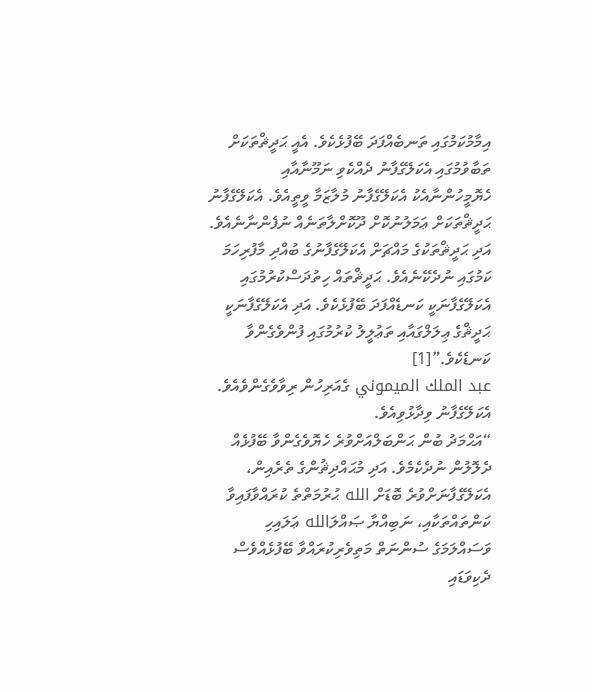އިމާމުކަމުގައި ތަނބެއްފަދަ ބޭފުޅެކެވެ. އެއީ ޙަދީޘްތަކަށް ތަބާވުމުގައި އެކަލޭގެފާނު ދެއްކެވި ނަމޫނާއާއި ހެޔޮމީހުންނާއެކު އެކަލޭގެފާނު މުލާޒަމާ ވީތީއެވެ. އެކަލޭގެފާނު ޙަދީޘްތަކަށް ޢަމަލުނުކޮށް ދޫކޮށްލާތަނެއް ނުފެންނާނެއެވެ. އަދި ޙަދީޘްތަކުގެ މައްޗަށް އެކަލޭގެފާނުގެ ބުއްދި މާފުރިހަމަ ކަމުގައި ނުދެކޭނެއެވެ. ޙަދީޘްތައް ހިތުދަސްކުރުމުގައި އެކަލޭގެފާނަކީ ކަނޑެއްފަދަ ބޭފުޅެކެވެ. އަދި އެކަލޭގެފާނަކީ ޙަދީޘްގެ ޢިލަލްގައާއި ތަޢުލީލު ކުރުމުގައި ފުންވެގެންވާ ކަނޑެކެވެ.”[1]
عبد الملك الميموني ގެއަރިހުން ރިވާވެގެންވެއެވެ. އެކަލޭގެފާނު ވިދާޅުވިއެވެ.
“އަޙްމަދު ބުން ޙަންބަލްއަށްވުރެ ހެޔޮވެގެންވާ ބޭފުޅެއް ދެލޮލުން ނުދެކެމެވެ. އަދި މުޙައްދިޘުންގެ ތެރެއިން، އެކަލޭގެފާނަށްވުރެ ބޮޑަށް الله ޙުރުމަތްތެ ކުރައްވާފައިވާ ކަންތައްތަކާއި، ނަބިއްޔާ ޞައްލަالله ޢަލައިހި ވަސައްލަމަގެ ސުންނަތް މަތިވެރިކުރައްވާ ބޭފުޅެއްވެސް ދެކިވަޑައި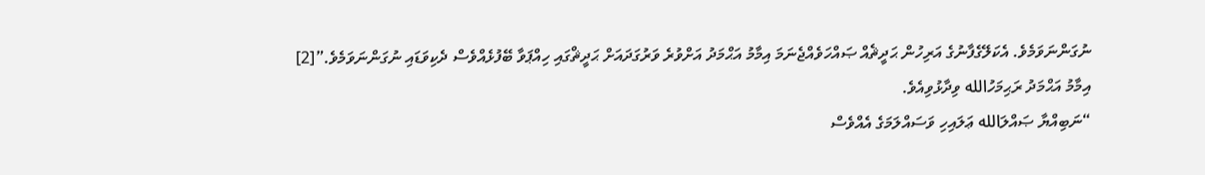ނުގަންނަވަމެވެ. އެކަލޭގެފާނުގެ އަރިހުން ޙަދީޘެއް ޞައްހަވެއްޖެނަމަ އިމާމު އަޙްމަދު އަށްވުރެ ވަރުގަދައަށް ޙަދީޘްގައި ހިއްޕަވާ ބޭފުޅެއްވެސް ދެކިވަޑައި ނުގަންނަވަމެވެ.”[2]
އިމާމު އަޙްމަދު ރަޙިމަހުالله ވިދާޅުވިއެވެ.
“ނަބިއްޔާ ޞައްލަالله ޢަލައިހި ވަސައްލަމަގެ އެއްވެސް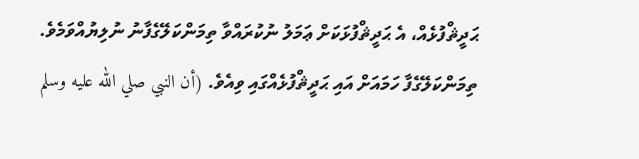ޙަދީޘްފުޅެއް، އެ ޙަދީޘްފުޅަކަށް ޢަމަލު ނުކުރައްވާ ތިމަންކަލޭގެފާނު ނުލިޔުއްވަމެވެ. ތިމަންކަލޭގެފާ ހަމައަށް އައި ޙަދީޘްފުޅެއްގައި ވިއެވެ. (أن النبي صلي الله عليه وسلم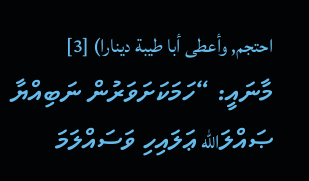احتجم, وأعطى أبا طيبة دينارا) [3] މާނައީ: “ހަމަކަށަވަރުން ނަބިއްޔާ ޞައްލަالله ޢަލައިހި ވަސައްލަމަ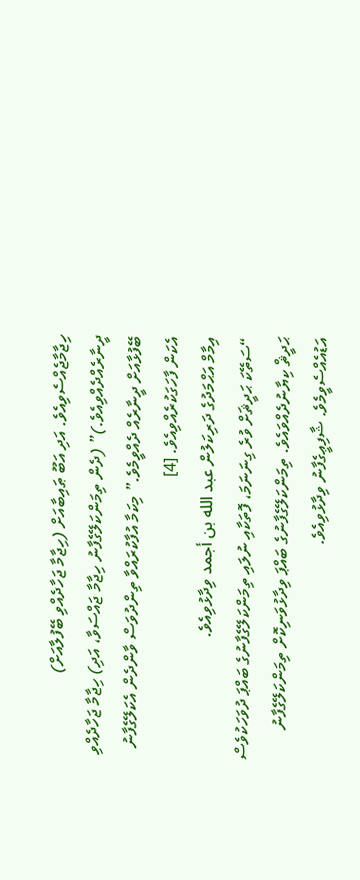ހިޖާމާޖެއްސެވިއެވެ. އަދި އަބޫ ޠައިބާއަށް (ހިޖާމާ ޖަހާދެއްވި ބޭފުލާއަށް) ދީނާރެއްދެއްވިއެވެ.)” (ދެން ތިމަންކަލޭގެފާނު ހިޖާމާ ޖައްސަވާ، އަދި) ހިޖާމާ ޖަހާދެއްވި ބޭފުޅާއަށް ދީނާރެއް ދެއްވީމެވެ.” މިކަމާ އުފާކުރައްވާ ތިންދުވަސް ވާންދެން އެކަލޭގެފާނު އެކަން ފާހަގަކުރެއްވިއެވެ. [4]
އިމާމް އަޙްމަދުގެ ދަރިކަލުން عبد الله بن أجمد ވިދާޅުވިއެވެ.
“ސަތޭކަ ޙަދީޘަށް ވުރެ ގިނަނަމަ، ފޮތަކާއި ނުލައި ތިމަންކަލޭގެފާނުގެ ބައްޕަ ދުވަހަކުވެސް ޙަދީޘް ކިޔާނުދެއްވައެވެ. ތިމަންކަލޭގެފާނުގެ ބައްޕަ ވިދާޅުވަނިކޮށް ތިމަންކަލޭގެފާނު އަޑުއެއްސެވީމެވެ. ޝާފިޢީގެފާނު ވިދާޅުވިއެވެ.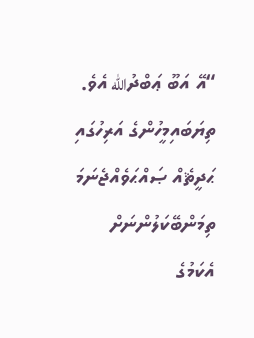“އޭ އަބޫ ޢަބްދުالله އެވެ. ތިޔަބައިމީހުންގެ އަރިހުގައި ޙަދީޘެއް ޞައްޙަވެއްޖެނަމަ ތިމަންބޭކަލުންނަށް އެކަމުގެ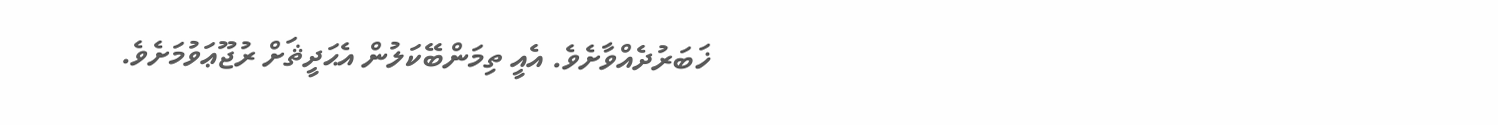ޚަބަރުދެއްވާށެވެ. އެއީ ތިމަންބޭކަލުން އެޙަދީޘަށް ރުޖޫޢަވުމަށެވެ.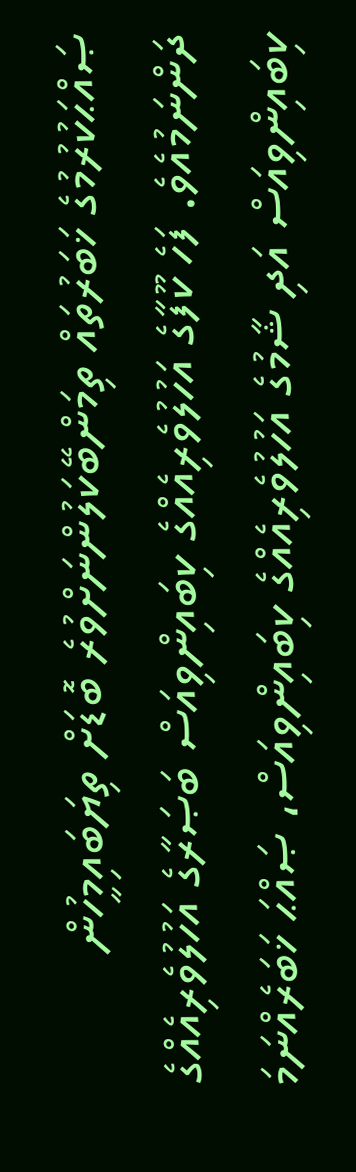ޞައްޙަކުރުމުގެ ޚަބަރުތައް ތިމަންބޭކަލުންނަށްވުރެ ބޮޑަށް ތިޔަބައިމީހުން ދަންނަމުއެވެ. ފަހެ ކޫފާގެ އަހުލުވެރިއެއްގެ ކިބައިންވިއަސް ބަޞަރާގެ އަހުލުވެރިއެއްގެ ކިބައިންވިއަސް އަދި ޝާމުގެ އަހުލުވެރިއެއްގެ ކިބައިންވިއަސް، ޞައްޙަ ޚަބަރެއްނަމަ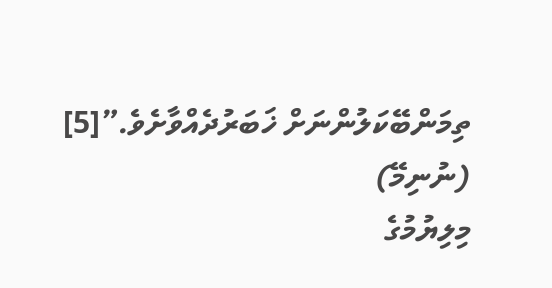ތިމަންބޭކަލުންނަށް ޚަބަރުދެއްވާށެވެ.”[5]
(ނުނިމޭ)
މިލިޔުމުގެ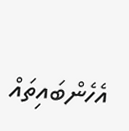އެހެންބައިތައް